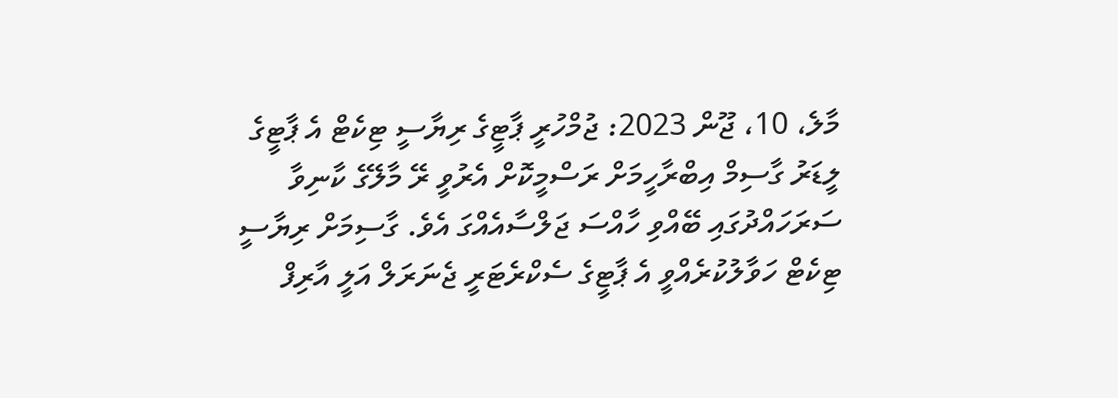މާލެ، 10، ޖޫން 2023: ޖުމްހުރީ ޕާޓީގެ ރިޔާސީ ޓިކެޓް އެ ޕާޓީގެ ލީޑަރު ގާސިމް އިބްރާހީމަށް ރަސްމީކޮށް އެރުވީ ރޭ މާލޭގެ ކާނިވާ ސަރަހައްދުގައި ބޭއްވި ހާއްސަ ޖަލްސާއެއްގަ އެވެ. ގާސިމަށް ރިޔާސީ ޓިކެޓް ހަވާލުކުރެއްވީ އެ ޕާޓީގެ ސެކްރެޓަރީ ޖެނަރަލް އަލީ އާރިފް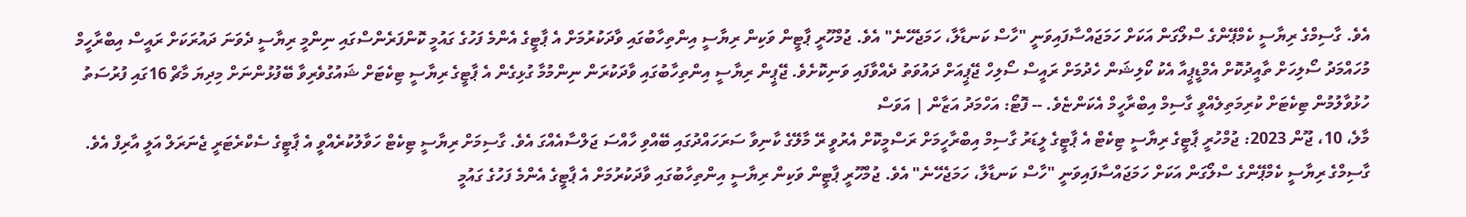އެވެ. ގާސިމްގެ ރިޔާސީ ކެމްޕޭންގެ ސްލޯގަން އަކަށް ހަމަޖައްސާފައިވަނީ "ހާސް ކަނޑާލާ، ހަމަޖެހޭނެ" އެވެ. ޖުމްހޫރީ ޕާޓީން ވަކިން ރިޔާސީ އިންތިހާބުގައި ވާދަކުރުމަށް އެ ޕާޓީގެ އެންމެ ފަހުގެ ގައުމީ ކޮންފަރެންސްގައި ނިންމީ ރިޔާސީ ދެވަނަ ދައުރަކަށް ރައީސް އިބްރާހީމް މުހައްމަދު ސޯލިހަށް ތާއީދުކޮށް އެމްޑީޕީއާ އެކު ކޯލިޝަން ހެދުމަށް ރައީސް ސޯލިހް ޖޭޕީއަށް ދައުވަތު ދެއްވާފައި ވަނިކޮށެވެ. ޖޭޕީން ރިޔާސީ އިންތިހާބުގައި ވާދަކުރަން ނިންމުމާ ގުޅިގެން އެ ޕާޓީގެ ރިޔާސީ ޓިކެޓަށް ޝައުގުވެރިވާ ބޭފުޅުންނަށް މިދިޔަ މާޗް 16ގައި ފުރުސަތު ހުޅުވާލުމުން ޓިކެޓަށް ކުރިމަތިލެއްވީ ގާސިމް އިބްރާހީމް އެކަންޏެވެ. -- ފޮޓޯ: އަހްމަދު އަޒާން | އަވަސް
މާލެ، 10، ޖޫން 2023: ޖުމްހުރީ ޕާޓީގެ ރިޔާސީ ޓިކެޓް އެ ޕާޓީގެ ލީޑަރު ގާސިމް އިބްރާހީމަށް ރަސްމީކޮށް އެރުވީ ރޭ މާލޭގެ ކާނިވާ ސަރަހައްދުގައި ބޭއްވި ހާއްސަ ޖަލްސާއެއްގަ އެވެ. ގާސިމަށް ރިޔާސީ ޓިކެޓް ހަވާލުކުރެއްވީ އެ ޕާޓީގެ ސެކްރެޓަރީ ޖެނަރަލް އަލީ އާރިފް އެވެ. ގާސިމްގެ ރިޔާސީ ކެމްޕޭންގެ ސްލޯގަން އަކަށް ހަމަޖައްސާފައިވަނީ "ހާސް ކަނޑާލާ، ހަމަޖެހޭނެ" އެވެ. ޖުމްހޫރީ ޕާޓީން ވަކިން ރިޔާސީ އިންތިހާބުގައި ވާދަކުރުމަށް އެ ޕާޓީގެ އެންމެ ފަހުގެ ގައުމީ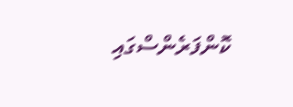ކޮންފަރެންސްގައި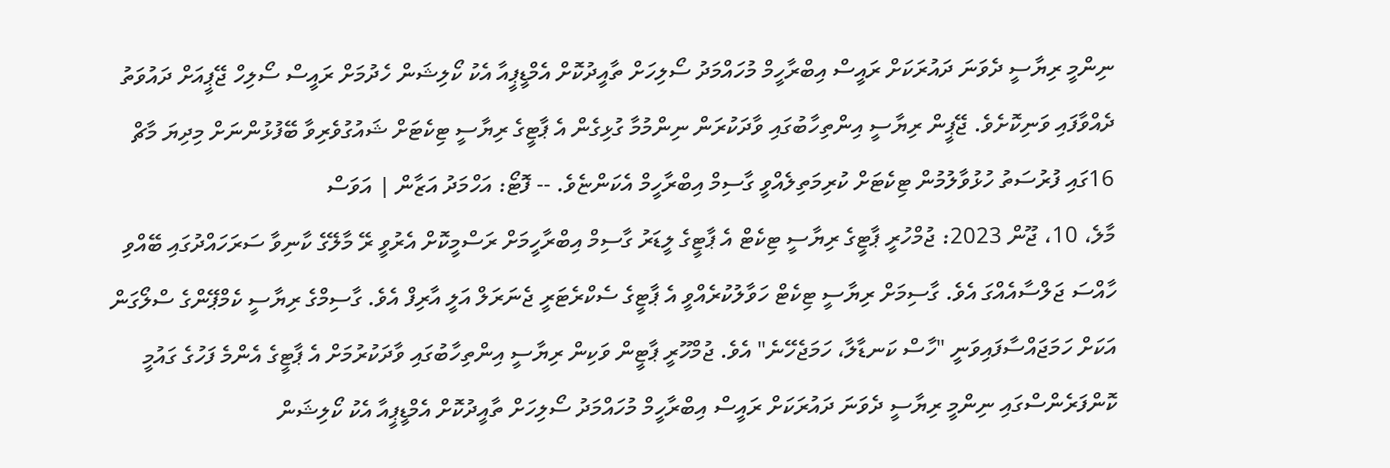ނިންމީ ރިޔާސީ ދެވަނަ ދައުރަކަށް ރައީސް އިބްރާހީމް މުހައްމަދު ސޯލިހަށް ތާއީދުކޮށް އެމްޑީޕީއާ އެކު ކޯލިޝަން ހެދުމަށް ރައީސް ސޯލިހް ޖޭޕީއަށް ދައުވަތު ދެއްވާފައި ވަނިކޮށެވެ. ޖޭޕީން ރިޔާސީ އިންތިހާބުގައި ވާދަކުރަން ނިންމުމާ ގުޅިގެން އެ ޕާޓީގެ ރިޔާސީ ޓިކެޓަށް ޝައުގުވެރިވާ ބޭފުޅުންނަށް މިދިޔަ މާޗް 16ގައި ފުރުސަތު ހުޅުވާލުމުން ޓިކެޓަށް ކުރިމަތިލެއްވީ ގާސިމް އިބްރާހީމް އެކަންޏެވެ. -- ފޮޓޯ: އަހްމަދު އަޒާން | އަވަސް
މާލެ، 10، ޖޫން 2023: ޖުމްހުރީ ޕާޓީގެ ރިޔާސީ ޓިކެޓް އެ ޕާޓީގެ ލީޑަރު ގާސިމް އިބްރާހީމަށް ރަސްމީކޮށް އެރުވީ ރޭ މާލޭގެ ކާނިވާ ސަރަހައްދުގައި ބޭއްވި ހާއްސަ ޖަލްސާއެއްގަ އެވެ. ގާސިމަށް ރިޔާސީ ޓިކެޓް ހަވާލުކުރެއްވީ އެ ޕާޓީގެ ސެކްރެޓަރީ ޖެނަރަލް އަލީ އާރިފް އެވެ. ގާސިމްގެ ރިޔާސީ ކެމްޕޭންގެ ސްލޯގަން އަކަށް ހަމަޖައްސާފައިވަނީ "ހާސް ކަނޑާލާ، ހަމަޖެހޭނެ" އެވެ. ޖުމްހޫރީ ޕާޓީން ވަކިން ރިޔާސީ އިންތިހާބުގައި ވާދަކުރުމަށް އެ ޕާޓީގެ އެންމެ ފަހުގެ ގައުމީ ކޮންފަރެންސްގައި ނިންމީ ރިޔާސީ ދެވަނަ ދައުރަކަށް ރައީސް އިބްރާހީމް މުހައްމަދު ސޯލިހަށް ތާއީދުކޮށް އެމްޑީޕީއާ އެކު ކޯލިޝަން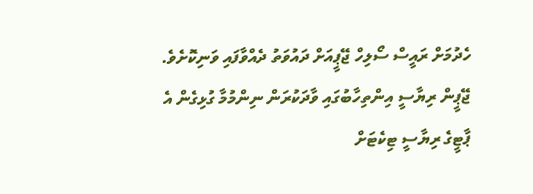ހެދުމަށް ރައީސް ސޯލިހް ޖޭޕީއަށް ދައުވަތު ދެއްވާފައި ވަނިކޮށެވެ. ޖޭޕީން ރިޔާސީ އިންތިހާބުގައި ވާދަކުރަން ނިންމުމާ ގުޅިގެން އެ ޕާޓީގެ ރިޔާސީ ޓިކެޓަށް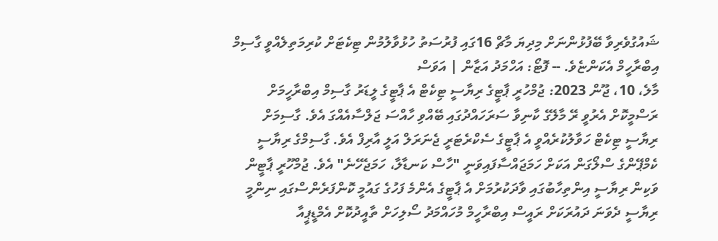ޝައުގުވެރިވާ ބޭފުޅުންނަށް މިދިޔަ މާޗް 16ގައި ފުރުސަތު ހުޅުވާލުމުން ޓިކެޓަށް ކުރިމަތިލެއްވީ ގާސިމް އިބްރާހީމް އެކަންޏެވެ. -- ފޮޓޯ: އަހްމަދު އަޒާން | އަވަސް
މާލެ، 10، ޖޫން 2023: ޖުމްހުރީ ޕާޓީގެ ރިޔާސީ ޓިކެޓް އެ ޕާޓީގެ ލީޑަރު ގާސިމް އިބްރާހީމަށް ރަސްމީކޮށް އެރުވީ ރޭ މާލޭގެ ކާނިވާ ސަރަހައްދުގައި ބޭއްވި ހާއްސަ ޖަލްސާއެއްގަ އެވެ. ގާސިމަށް ރިޔާސީ ޓިކެޓް ހަވާލުކުރެއްވީ އެ ޕާޓީގެ ސެކްރެޓަރީ ޖެނަރަލް އަލީ އާރިފް އެވެ. ގާސިމްގެ ރިޔާސީ ކެމްޕޭންގެ ސްލޯގަން އަކަށް ހަމަޖައްސާފައިވަނީ "ހާސް ކަނޑާލާ، ހަމަޖެހޭނެ" އެވެ. ޖުމްހޫރީ ޕާޓީން ވަކިން ރިޔާސީ އިންތިހާބުގައި ވާދަކުރުމަށް އެ ޕާޓީގެ އެންމެ ފަހުގެ ގައުމީ ކޮންފަރެންސްގައި ނިންމީ ރިޔާސީ ދެވަނަ ދައުރަކަށް ރައީސް އިބްރާހީމް މުހައްމަދު ސޯލިހަށް ތާއީދުކޮށް އެމްޑީޕީއާ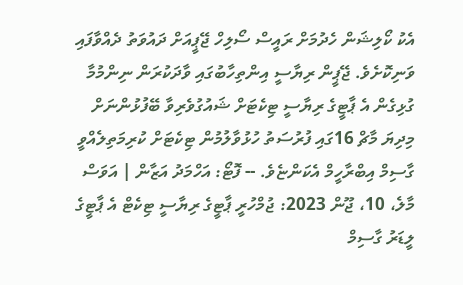އެކު ކޯލިޝަން ހެދުމަށް ރައީސް ސޯލިހް ޖޭޕީއަށް ދައުވަތު ދެއްވާފައި ވަނިކޮށެވެ. ޖޭޕީން ރިޔާސީ އިންތިހާބުގައި ވާދަކުރަން ނިންމުމާ ގުޅިގެން އެ ޕާޓީގެ ރިޔާސީ ޓިކެޓަށް ޝައުގުވެރިވާ ބޭފުޅުންނަށް މިދިޔަ މާޗް 16ގައި ފުރުސަތު ހުޅުވާލުމުން ޓިކެޓަށް ކުރިމަތިލެއްވީ ގާސިމް އިބްރާހީމް އެކަންޏެވެ. -- ފޮޓޯ: އަހްމަދު އަޒާން | އަވަސް
މާލެ، 10، ޖޫން 2023: ޖުމްހުރީ ޕާޓީގެ ރިޔާސީ ޓިކެޓް އެ ޕާޓީގެ ލީޑަރު ގާސިމް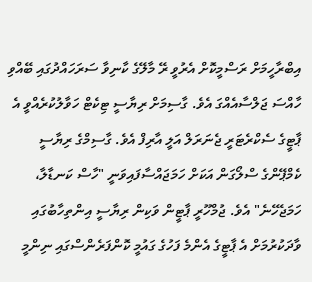އިބްރާހީމަށް ރަސްމީކޮށް އެރުވީ ރޭ މާލޭގެ ކާނިވާ ސަރަހައްދުގައި ބޭއްވި ހާއްސަ ޖަލްސާއެއްގަ އެވެ. ގާސިމަށް ރިޔާސީ ޓިކެޓް ހަވާލުކުރެއްވީ އެ ޕާޓީގެ ސެކްރެޓަރީ ޖެނަރަލް އަލީ އާރިފް އެވެ. ގާސިމްގެ ރިޔާސީ ކެމްޕޭންގެ ސްލޯގަން އަކަށް ހަމަޖައްސާފައިވަނީ "ހާސް ކަނޑާލާ، ހަމަޖެހޭނެ" އެވެ. ޖުމްހޫރީ ޕާޓީން ވަކިން ރިޔާސީ އިންތިހާބުގައި ވާދަކުރުމަށް އެ ޕާޓީގެ އެންމެ ފަހުގެ ގައުމީ ކޮންފަރެންސްގައި ނިންމީ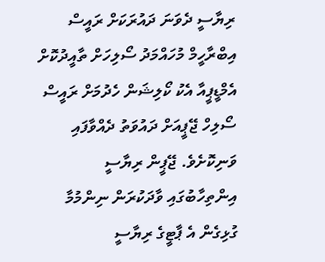ރިޔާސީ ދެވަނަ ދައުރަކަށް ރައީސް އިބްރާހީމް މުހައްމަދު ސޯލިހަށް ތާއީދުކޮށް އެމްޑީޕީއާ އެކު ކޯލިޝަން ހެދުމަށް ރައީސް ސޯލިހް ޖޭޕީއަށް ދައުވަތު ދެއްވާފައި ވަނިކޮށެވެ. ޖޭޕީން ރިޔާސީ އިންތިހާބުގައި ވާދަކުރަން ނިންމުމާ ގުޅިގެން އެ ޕާޓީގެ ރިޔާސީ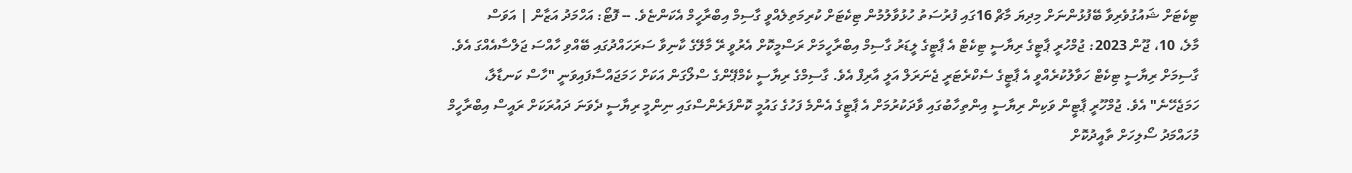ޓިކެޓަށް ޝައުގުވެރިވާ ބޭފުޅުންނަށް މިދިޔަ މާޗް 16ގައި ފުރުސަތު ހުޅުވާލުމުން ޓިކެޓަށް ކުރިމަތިލެއްވީ ގާސިމް އިބްރާހީމް އެކަންޏެވެ. -- ފޮޓޯ: އަހްމަދު އަޒާން | އަވަސް
މާލެ، 10، ޖޫން 2023: ޖުމްހުރީ ޕާޓީގެ ރިޔާސީ ޓިކެޓް އެ ޕާޓީގެ ލީޑަރު ގާސިމް އިބްރާހީމަށް ރަސްމީކޮށް އެރުވީ ރޭ މާލޭގެ ކާނިވާ ސަރަހައްދުގައި ބޭއްވި ހާއްސަ ޖަލްސާއެއްގަ އެވެ. ގާސިމަށް ރިޔާސީ ޓިކެޓް ހަވާލުކުރެއްވީ އެ ޕާޓީގެ ސެކްރެޓަރީ ޖެނަރަލް އަލީ އާރިފް އެވެ. ގާސިމްގެ ރިޔާސީ ކެމްޕޭންގެ ސްލޯގަން އަކަށް ހަމަޖައްސާފައިވަނީ "ހާސް ކަނޑާލާ، ހަމަޖެހޭނެ" އެވެ. ޖުމްހޫރީ ޕާޓީން ވަކިން ރިޔާސީ އިންތިހާބުގައި ވާދަކުރުމަށް އެ ޕާޓީގެ އެންމެ ފަހުގެ ގައުމީ ކޮންފަރެންސްގައި ނިންމީ ރިޔާސީ ދެވަނަ ދައުރަކަށް ރައީސް އިބްރާހީމް މުހައްމަދު ސޯލިހަށް ތާއީދުކޮށް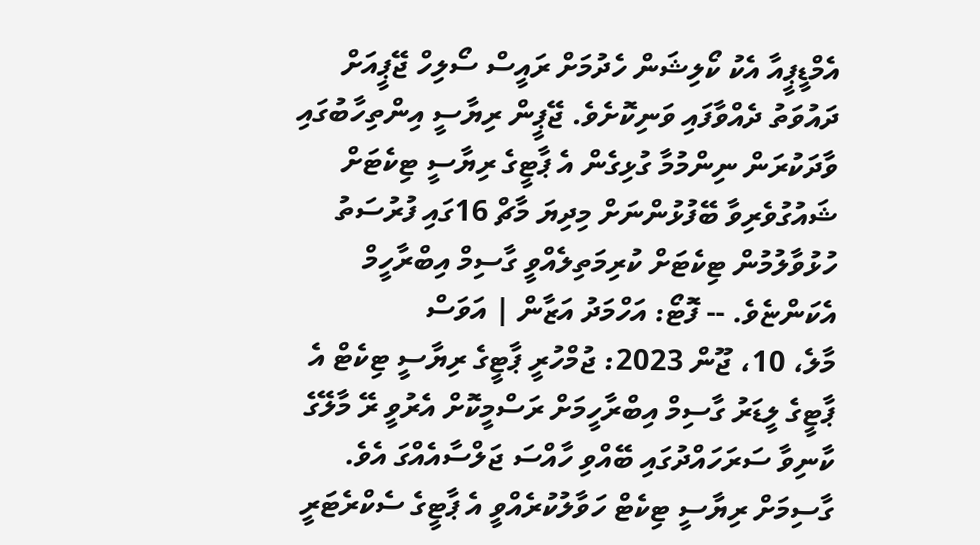އެމްޑީޕީއާ އެކު ކޯލިޝަން ހެދުމަށް ރައީސް ސޯލިހް ޖޭޕީއަށް ދައުވަތު ދެއްވާފައި ވަނިކޮށެވެ. ޖޭޕީން ރިޔާސީ އިންތިހާބުގައި ވާދަކުރަން ނިންމުމާ ގުޅިގެން އެ ޕާޓީގެ ރިޔާސީ ޓިކެޓަށް ޝައުގުވެރިވާ ބޭފުޅުންނަށް މިދިޔަ މާޗް 16ގައި ފުރުސަތު ހުޅުވާލުމުން ޓިކެޓަށް ކުރިމަތިލެއްވީ ގާސިމް އިބްރާހީމް އެކަންޏެވެ. -- ފޮޓޯ: އަހްމަދު އަޒާން | އަވަސް
މާލެ، 10، ޖޫން 2023: ޖުމްހުރީ ޕާޓީގެ ރިޔާސީ ޓިކެޓް އެ ޕާޓީގެ ލީޑަރު ގާސިމް އިބްރާހީމަށް ރަސްމީކޮށް އެރުވީ ރޭ މާލޭގެ ކާނިވާ ސަރަހައްދުގައި ބޭއްވި ހާއްސަ ޖަލްސާއެއްގަ އެވެ. ގާސިމަށް ރިޔާސީ ޓިކެޓް ހަވާލުކުރެއްވީ އެ ޕާޓީގެ ސެކްރެޓަރީ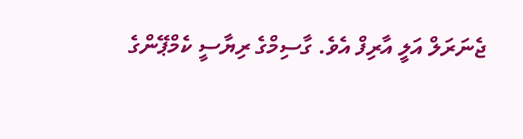ޖެނަރަލް އަލީ އާރިފް އެވެ. ގާސިމްގެ ރިޔާސީ ކެމްޕޭންގެ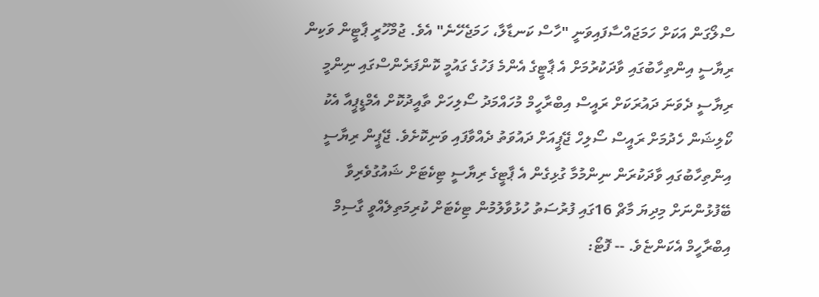ސްލޯގަން އަކަށް ހަމަޖައްސާފައިވަނީ "ހާސް ކަނޑާލާ، ހަމަޖެހޭނެ" އެވެ. ޖުމްހޫރީ ޕާޓީން ވަކިން ރިޔާސީ އިންތިހާބުގައި ވާދަކުރުމަށް އެ ޕާޓީގެ އެންމެ ފަހުގެ ގައުމީ ކޮންފަރެންސްގައި ނިންމީ ރިޔާސީ ދެވަނަ ދައުރަކަށް ރައީސް އިބްރާހީމް މުހައްމަދު ސޯލިހަށް ތާއީދުކޮށް އެމްޑީޕީއާ އެކު ކޯލިޝަން ހެދުމަށް ރައީސް ސޯލިހް ޖޭޕީއަށް ދައުވަތު ދެއްވާފައި ވަނިކޮށެވެ. ޖޭޕީން ރިޔާސީ އިންތިހާބުގައި ވާދަކުރަން ނިންމުމާ ގުޅިގެން އެ ޕާޓީގެ ރިޔާސީ ޓިކެޓަށް ޝައުގުވެރިވާ ބޭފުޅުންނަށް މިދިޔަ މާޗް 16ގައި ފުރުސަތު ހުޅުވާލުމުން ޓިކެޓަށް ކުރިމަތިލެއްވީ ގާސިމް އިބްރާހީމް އެކަންޏެވެ. -- ފޮޓޯ: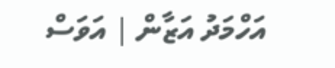އަހްމަދު އަޒާން | އަވަސް